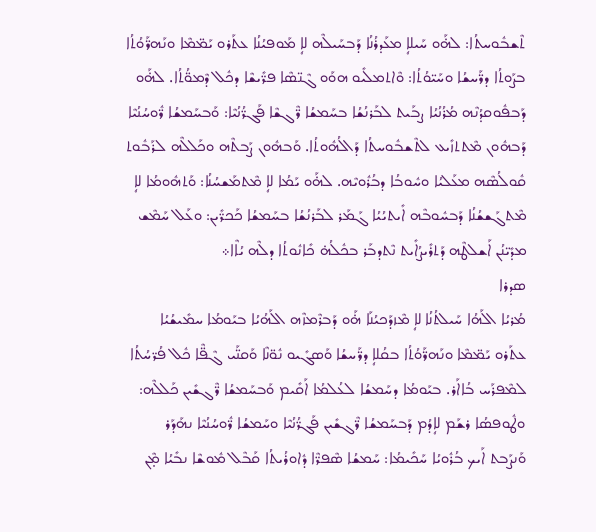ܬܶܫܒܽܘܚܬܳܐ: ܠܗ̇ܰܘ ܚܰܝܠܐܴ ܡܥܰܕܪܳܢܳܐ ܕܰܒܚܰܝܠܶܗ ܠܐܴ ܡܰܘܦܝܳܢܳܐ ܥܬܰܪܘ ܝܰܡ̈ܡܶܐ ܘܢܰܗܪ̈ܰܘܳܬܳܐ ܒܨܰܘܬܳܐ ܕܪ̈ܰܚܫܳܐ ܘܚܰܝ̈ܘܳܬܳܐ: ܘܶܐܬܡܠܺܝܘ ܗܘܰܘ ܓܶܢ̈ܣܶܐ ܦܪ̈ܺܝܫܶܐ ܕܟܽܠ ܕܶܡܘ̈ܳܬܳܐ. ܠܗ̇ܰܘ ܕܰܒܦܽܘܩܕܳܢܶܗ ܡܳܪܳܢܳܝܳܐ ܨܒܰܝܬ ܠܒܰܪܢܳܫܳܐ ܒܚܰܡܫܳܐ ܪ̈ܶܓܫܶܐ ܦܰܓܪ̈ܳܢܳܝܶܐ: ܘܰܒܚܰܡܫܳܐ ܪ̈ܽܘܚܳܢܳܝܶܐ ܕܰܒܗܽܘܢ ܡܶܬܬܙܺܝܥ ܠܬܶܫܒܽܘܚܬܳܐ ܕܰܐܠܳܗܽܘܬܳܐ. ܘܰܒܗܽܘܢ ܨܰܒܬܶܗ ܘܟܰܠܠܶܗ ܠܪܰܒܽܘܬ ܩܽܘܠܳܣܶܗ ܡܥܰܠܝܳܐ ܘܚܽܘܒܳܐ ܕܒܳܪܽܘܝܶܗ. ܠܗ̇ܰܘ ܝܰܡܳܐ ܠܐܴ ܡܶܬܡܰܫܚܳܢܳܐ: ܘܰܬܗܽܘܡܳܐ ܠܐܴ ܡܶܬܓܰܫܫܳܢܳܐ ܕܰܒܚܽܘܒܶܗ ܐܺܝܬܝܳܝܳܐ ܓܰܡܰܪ ܠܒܰܪܢܳܫܳܐ ܒܚܰܡܫܳܐ ܟܰܟܪ̈ܺܝܢ: ܘܥܰܠ ܚܰܡܶܫ ܡܕܺܝ̈ܢܳܢ ܐܰܫܠܛܶܗ ܕܰܬܪܺܝܨܳܐܺܝܬ ܢܶܬܕܒܰܪ ܒܟܽܠܳܗ̇ ܟܺܐܢܽܘܬܳܐ ܕܠܶܗ ܝܳܐܶܐ܀
ܣܕܪܐ
ܡܳܪܝܳܐ ܐܠܰܗܳܐ ܚܰܝܠܬܳܢܳܐ ܠܐܴ ܡܶܙܕܰܟܝܳܢܰܐ ܗ̇ܰܘ ܕܰܒܪܶܡܙܶܗ ܐܠܰܗܳܝܳܐ ܒܝܰܘܡܳܐ ܚܡܺܝܫܳܝܳܐ ܥܬܰܪܘ ܝܰܡ̈ܡܶܐ ܘܢܰܗܪ̈ܰܘܳܬܳܐ ܒܩܳܠܐܴ ܕܪ̈ܰܚܫܳܐ ܘܰܣܓܺܝܘ ܢܽܘ̈ܢܶܐ ܘܰܩܢ̈ܰܝ ܓܶܦ̈ܶܐ ܟܽܠ ܦܳܪ̈ܚܳܬܳܐ ܠܡܶܦܪܰܚ ܒܳܐܐܰܪ. ܒܝܰܘܡܳܐ ܕܚܰܡܫܳܐ ܠܥܳܠܡܳܐ ܐܰܩܺܝܡ ܘܰܒܚܰܡܫܳܐ ܪ̈ܶܓܫܺܝܢ ܟܰܠܠܶܗ: ܘܛܽܘܦܣܳܐ ܪܫܰܡ ܠܐܴܕܳܡ ܕܰܒܚܰܡܫܳܐ ܪ̈ܶܓܫܺܝܢ ܦܰܓܪ̈ܳܢܳܝܶܐ ܘܚܰܡܫܳܐ ܪ̈ܽܘܚܳܢܳܝܶܐ ܢܗܰܕܰܪ ܘܰܢܨܰܒܬ ܐܰܝܟ ܒܳܪܽܘܝܳܐ ܚܰܟܺܝܡܳܐ: ܚܰܡܫܳܐ ܣܶܦܪ̈ܶܐ ܕܽܐܘܪܳܝܬܳܐ ܩܰܒܶܠ ܡܽܘܫܶܐ ܢܒܺܝܳܐ ܡ̣ܶܢ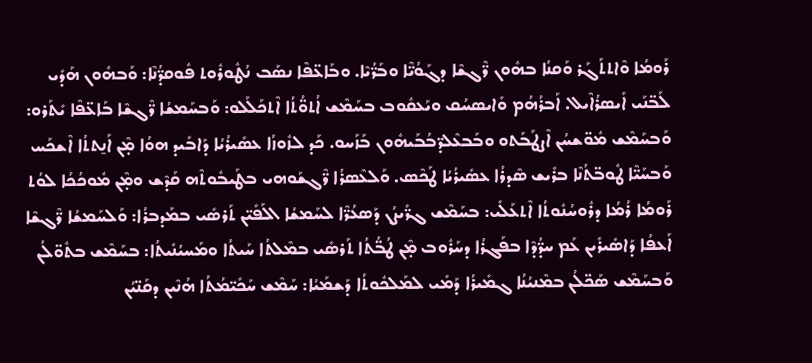ܪܰܘܡܳܐ ܘܶܐܬܬܰܓܰܪ ܘܰܩܢܳܐ ܒܗܽܘܢ ܪ̈ܶܓܫܶܐ ܕܓܰܘܳܝ̈ܶܐ ܘܒܰܪ̈ܳܝܶܐ. ܘܒܰܐܥ̈ܦܶܐ ܢܣܰܒ ܢܳܛܽܘܪܽܘܬ ܦܽܘܩܕ̈ܳܢܶܐ: ܘܰܒܗܽܘܢ ܗܰܕܺܝ ܠܰܒ̈ܢܰܝ ܐܺܝܣܪܳܐܶܝܠ. ܐܰܒܪܳܗܳܡ ܘܺܐܝܣܚܳܩ ܘܝܰܥܩܽܘܒ ܒܚܰܡܶܫ ܐܳܬܘ̈ܳܬܳܐ ܐܶܬܟܰܠܰܠܘ: ܘܰܒܚܰܡܫܳܐ ܪ̈ܶܓܫܶܐ ܒܰܐܥ̈ܦܶܐ ܝܺܬܰܪܘ: ܘܰܒܚܰܡܶܫ ܡܽܘ̈ܫܚܳܢ ܐܶܨܛܰܒܰܬܘ ܘܒܰܒܥܶܠܕ̈ܒܳܒܰܝܗܽܘܢ ܒܰܙܰܚܘ. ܟܰܕ ܠܙܽܘܙܳܐ ܥܣܺܝܪܳܝܳܐ ܕܰܐܒܺܝܕ ܗܘܳܐ ܡ̣ܶܢ ܐܰܢ̱ܬܬܳܐ ܐܶܫܟܰܚ ܘܰܒܚܰܝ̈ܶܐ ܛܽܘܒ̈ܬܳܢܶܐ ܒܪܺܝܫ ܣܶܕܪܳܐ ܥܣܺܝܪܳܝܳܐ ܛܰܟܶܣ. ܘܰܠܥܶܣܪܳܐ ܪ̈ܶܓܫܰܘܗܝ ܒܛܰܝܒܽܘܬܶܗ ܩܰܕܶܫ ܘܡ̣ܶܢ ܡܽܘܟܳܟܳܐ ܠܘܳܬ ܪܰܘܡܳܐ ܪܳܡܳܐ ܕܪܽܘܚܳܢܽܘܬܳܐ ܐܶܬܥܰܠܺܝ: ܒܚܰܡܶܫ ܓܪ̈ܺܝܨܳܢ ܕܰܣܥܳܪ̈ܶܐ ܠܚܰܡܫܳܐ ܐܠܰܦܺܝ̈ܢ ܬܰܪܣܺܝ ܒܡܰܕܒܪܳܐ: ܘܰܠܚܰܡܫܳܐ ܪ̈ܶܓܫܶܐ ܐܰܥܦܳܐ ܕܰܐܣܺܝܪܺܝܢ ܥܰܡ ܚܕ̈ܳܕܶܐ ܒܦܰܓܪܳܐ ܕܚܰܪܽܘܒ ܡ̣ܶܢ ܛܳܒ̈ܳܬܳܐ ܬܰܪܣܺܝ ܒܡܶܠܬܳܐ ܚܰܝܬܳܐ ܘܡܰܚܝܳܢܺܝܬܳܐ: ܒܚܰܡܶܫ ܒܬܽܘ̈ܠܳܢ ܘܰܒܚܰܡܶܫ ܣܰܟ̈ܠܳܢ ܒܡܶܢܝܳܢܳܐ ܓܡܺܝܪܳܐ ܕܰܡܺܝ ܠܡܰܠܟܽܘܬܳܐ ܕܰܫܡܰܝܳܐ: ܚܰܡܶܫ ܚܰܟܺܝ̈ܡܳܬܳܐ ܗܳܢܶܝܢ ܕܩܰܢ̈ܝܳܢ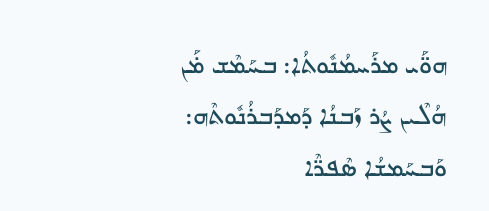ܗܘ̈ܰܝ ܡܪܰܚܡܳܢܽܘܬܳܐ: ܒܚܰܡܶܫ ܡ̇ܰܢ ܗܳܠܶܝܢ ܨܳܪ ܙܰܒܢܳܐ ܕܰܡܕܰܒܪܳܢܽܘܬܶܗ: ܘܰܒܚܰܡܫܳܐ ܣܶܦܪ̈ܶܐ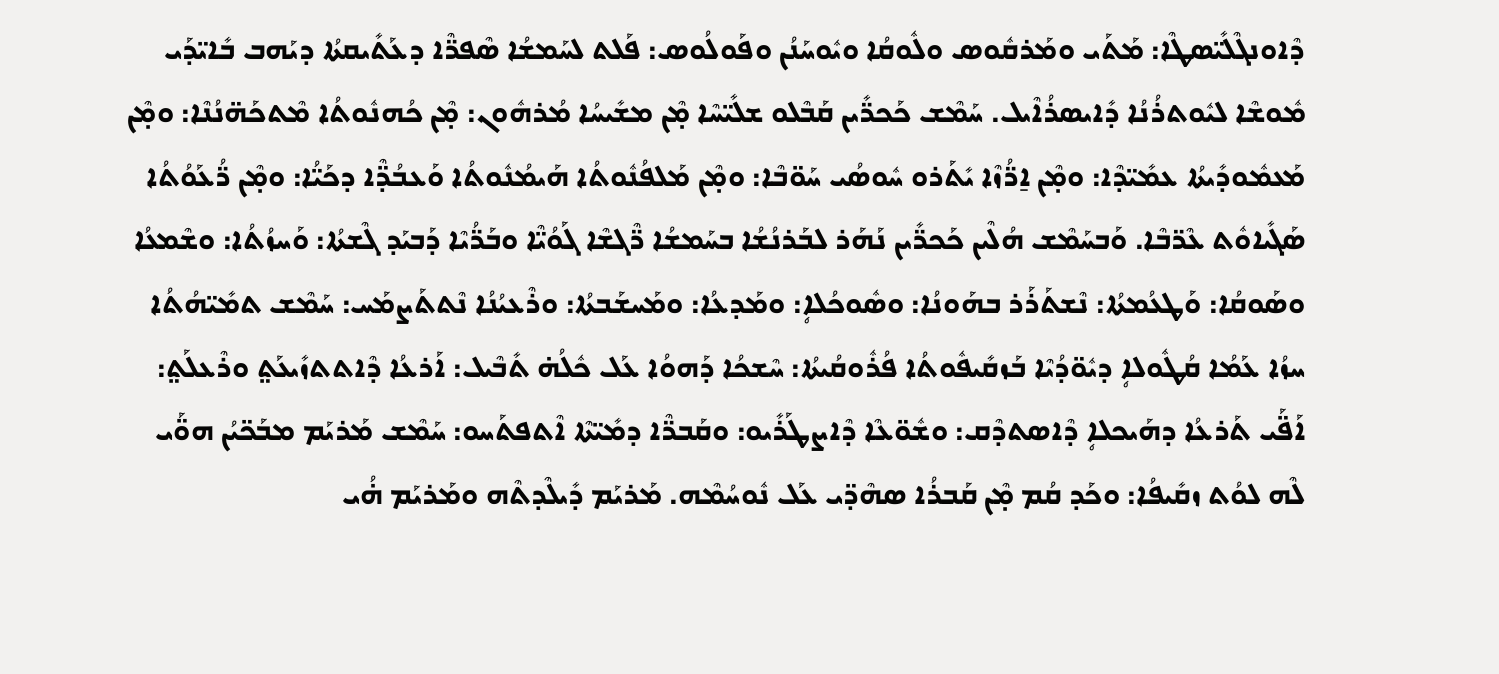ܕܶܐܘܢܓܶܠܺܝ̈ܣܛܶܐ: ܡܰܬܰܝ ܘܡܰܪܩܽܘܣ ܘܠܽܘܩܳܐ ܘܝܽܘܚܰܢܳܢ ܘܦܰܘܠܳܘܣ: ܦܰܠܬ ܠܚܰܡܫܳܐ ܣܶܦܪ̈ܶܐ ܕܥܰܬܺܝܩܬܳܐ ܕܝܰܗܒ ܒܺܐܝ̈ܕܰܝ ܡܽܘܫܶܐ ܠܝܽܘܬܪܳܢܳܐ ܕܺܐܝܣܪܳܐܶܝܠ. ܚܰܡܶܫ ܟܰܟܪ̈ܺܝܢ ܩܰܒܶܠܘ ܫܠܺܝ̈ܚܶܐ ܡ̣ܶܢ ܡܫܺܝܚܳܐ ܡܳܪܗܽܘܢ: ܡ̣ܶܢ ܟܳܗܢܽܘܬܳܐ ܡܶܬܟܰܗ̈ܢܳܢܶܐ: ܘܡ̣ܶܢ ܡܰܥܡܽܘܕܺܝܬܳܐ ܥܡܺܝ̈ܕܶܐ: ܘܡ̣ܶܢ ܐ̱ܪ̈ܳܙܶܐ ܝܺܬܰܪܘ ܚܽܘܣܳܝ ܚܰܘ̈ܒܶܐ: ܘܡ̣ܶܢ ܡܰܠܦܳܢܽܘܬܳܐ ܗܰܝܡܳܢܽܘܬܳܐ ܘܰܥܒܳܕ̈ܶܐ ܕܟܰܝ̈ܳܐ: ܘܡ̣ܶܢ ܪ̈ܳܥܰܘܳܬܳܐ ܣܰܓܺܝܐܘܽܬ ܥܶܪ̈ܒܶܐ. ܘܰܒܚܰܡܶܫ ܗܳܠܶܝܢ ܟܰܟܪ̈ܺܝܢ ܢܰܗܰܪ ܠܒܰܪܢܳܫܳܐ ܒܚܰܡܫܳܐ ܪ̈ܶܓܫܶܐ ܓܰܘܳܝ̈ܶܐ ܘܒܰܪ̈ܳܝܶܐ ܕܰܒܝܰܕ ܓܶܫܬܳܐ: ܘܰܚܙܳܬܳܐ: ܘܫܶܡܥܳܐ ܘܣܰܘܩܳܐ: ܘܰܛܥܳܡܬܳܐ: ܢܶܫܬܰܪܰܪ ܒܗܰܘܢܳܐ: ܘܣܽܘܟܳܠܐܴ: ܘܡܰܕܥܳܐ: ܘܡܰܚܫܰܒܬܳܐ: ܘܪܶܥܝܳܢܳܐ ܢܶܬܬܰܨܡܰܚ: ܚܰܡܶܫ ܬܡܺܝ̈ܗܳܬܳܐ ܚܙܳܐ ܥܰܡܳܐ ܩܳܛܽܘܠܐܴ ܕܝܽܘ̈ܕܳܝܶܐ ܒܰܙܩܺܝܦܽܘܬܳܐ ܦܳܪܽܘܩܳܝܬܳܐ: ܚܶܫܟܳܐ ܕܰܗܘܳܐ ܥܰܠ ܟܽܠܳܗ̇ ܬܺܒܶܝܠ: ܐܰܪܥܳܐ ܕܶܐܬܬܙܺܝܥܰܬ݀ ܘܪܶܥܠܰܬ݀: ܐܰܦ̈ܰܝ ܬܰܪܥܳܐ ܕܗܰܝܟܠܐܴ ܕܶܐܣܬܕܶܩ: ܘܫܽܘ̈ܥܶܐ ܕܶܐܨܛܰܪܺܝܘ: ܘܩܰܒܪ̈ܶܐ ܕܡܺܝ̈ܬܶܐ ܐܶܬܦܬܰܚܘ: ܚܰܡܶܫ ܡܰܪܝܰܡ ܡܒܰܟ̈ܝܳܢ ܗܘ̈ܰܝ ܠܶܗ ܠܘܳܬ ܙܩܺܝܦܳܐ: ܘܟܰܕ ܩܳܡ ܡ̣ܶܢ ܩܰܒܪܳܐ ܣܗܶܕ̈ܝ ܥܰܠ ܢܽܘܚܳܡܶܗ. ܡܰܪܝܰܡ ܕܺܝܠܶܕܬܶܗ ܘܡܰܪܝܰܡ ܗ̇ܳܝ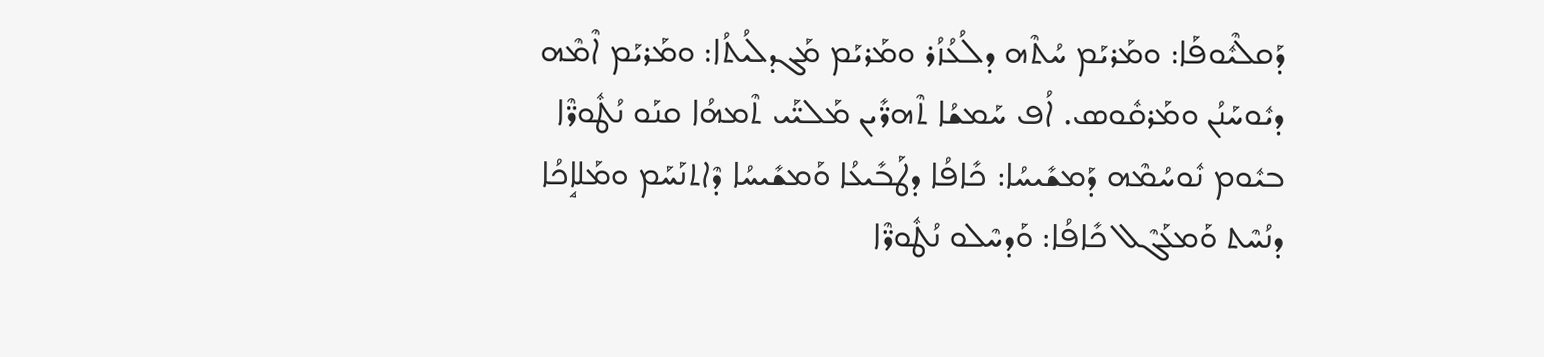ܕܰܩܠܶܝܽܘܦܰܐ: ܘܡܰܪܝܰܡ ܚܳܬܶܗ ܕܠܳܥܳܙܳܪ ܘܡܰܪܝܰܡ ܡܰܓܕܠܳܝܬܳܐ: ܘܡܰܪܝܰܡ ܐܶܡܶܗ ܕܝܽܘܚܰܢܳܢ ܘܡܰܪܩܽܘܣ. ܐܳܦ ܚܰܡܫܳܐ ܬܶܗܪ̈ܺܝܢ ܡܰܠܝ̈ܰܝ ܬܶܡܗܳܐ ܩܢܰܘ ܢܳܛܽܘܪ̈ܶܐ ܒܝܽܘܡ ܢܽܘܚܳܡܶܗ ܕܰܡܫܺܝܚܳܐ: ܟܺܐܦܳܐ ܕܛܰܒܺܝܥܳܐ ܘܰܡܫܺܝܚܳܐ ܕܶܐܬܢܰܚܰܡ ܘܡܰܠܐܱܟܳܐ ܕܢܳܚܶܬ ܘܰܡܥܰܓܶܠ ܟܺܐܦܳܐ: ܘܰܕܚܶܠܘ ܢܳܛܽܘܪ̈ܶܐ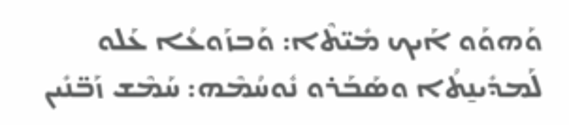ܘܰܗܘܰܘ ܐܰܝܟ ܡܺܝ̈ܬܶܐ: ܘܰܒܙܰܘܥܳܐ ܥܰܠܘ ܠܰܡܕܺܝܢ̱ܬܳܐ ܘܣܰܒܰܪܘ ܢܽܘܚܳܡܶܗ: ܚܰܡܶܫ ܙܰܒ̈ܢܺܝܢ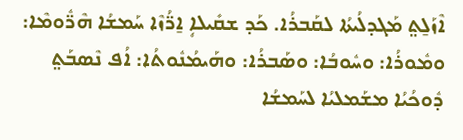ܐܶܙܰܠ̱ܬ݀ ܡܰܓܕܠܳܝܬܳܐ ܠܩܰܒܪܳܐ. ܟܰܕ ܫܩܺܝܠܐܴ ܐ̱ܪ̈ܳܙܶܐ ܚܰܡܫܳܐ ܗܶܪ̈ܽܘܡܶܐ: ܘܡܽܘܪܳܐ: ܘܚܽܘܒܳܐ: ܘܣܰܒܪܳܐ: ܘܗܰܝܡܳܢܽܘܬܳܐ: ܐܳܦ ܢܶܣܒܰܬ݀ ܕܽܘܟܳܝܳܐ ܡܫܰܡܠܝܳܐ ܠܚܰܡܫܳܐ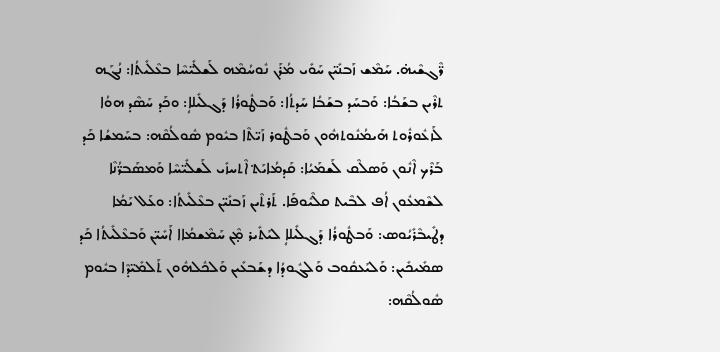ܪ̈ܶܓܫܶܝܗ̇. ܚܰܡܶܫ ܙܰܒܢܺܝ̈ܢ ܚܰܘܺܝ ܡܳܪܰܢ ܢܽܘܚܳܡܶܗ ܠܰܫܠܺܝ̈ܚܶܐ ܒܥܶܠܺܝܬܳܐ: ܢܳܓܰܗ ܬܪܶܝܢ ܒܫܰܒܳܐ: ܘܰܒܚܰܕ ܒܫܰܒܳܐ ܚܰܕܬܳܐ: ܘܰܒܛܽܘܪܳܐ ܕܰܓܠܺܝܠܐܴ: ܘܟܰܕ ܚܰܣܶܕ ܗܘܳܐ ܠܰܙܥܽܘܪܽܘܬ ܗܰܝܡܳܢܽܘܬܗܽܘܢ ܘܰܒܛܽܘܪ ܙܰܝ̈ܬܶܐ ܒܝܽܘܡ ܣܽܘܠܳܩܶܗ: ܒܚܰܡܫܳܐ ܟܰܕ ܒܰܪܶܟ ܐܶܢܽܘܢ ܘܰܣܠܶܩ ܠܰܫܡܰܝܳܐ: ܩܰܕܡܳܐܝܰܬ݀ ܐܶܬܚܙܺܝ ܠܰܫܠܺܝ̈ܚܶܐ ܘܰܡܣܰܒܪ̈ܳܢܶܐ ܠܫܶܡܥܽܘܢ ܐܳܦ ܠܒܶܝܬ ܩܠܶܝܽܘܦܰܐ. ܬܰܪܬܶܝܢ ܙܰܒܢܺܝ̈ܢ ܒܥܶܠܺܝܬܳܐ: ܘܥܰܠ ܝܰܡܳܐ ܕܛܺܝܒܶܪܺܝܳܘܣ: ܘܰܒܛܽܘܪܳܐ ܕܰܓܠܺܝܠܐܴ ܠܝܰܬܺܝܪ ܡ̣ܶܢ ܚܰܡܶܫܡܳܐܐ ܐܰܚܺܝ̈ܢ ܘܰܒܥܶܠܺܝܬܳܐ ܟܰܕ ܣܡܺܝܟܺܝܢ: ܘܰܠܝܰܥܩܽܘܒ ܘܰܠܓܽܘܕܳܐ ܕܫܰܒܥܺܝܢ ܘܰܠܟܽܠܗܽܘܢ ܬܰܠܡܺܝ̈ܕܶܐ ܒܝܽܘܡ ܣܽܘܠܳܩܶܗ: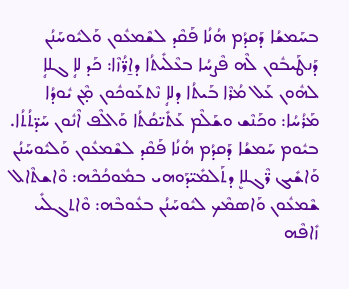ܒܚܰܡܫܳܐ ܕܰܩܕܳܡ ܗܳܢܳܐ ܦܰܩܶܕ ܠܫܶܡܥܽܘܢ ܘܰܠܝܽܘܚܰܢܳܢ ܕܰܢܛܰܝܒܽܘܢ ܠܶܗ ܦܶܨܚܳܐ ܒܥܶܠܺܝܬܳܐ ܕܐ̱ܪ̈ܳܙܶܐ: ܟܰܕ ܠܐܴ ܓܠܐܴ ܠܗܽܘܢ ܥܰܠ ܡܳܪܶܐ ܒܰܝܬܳܐ ܕܠܐܴ ܢܶܬܥܰܘܟܽܘܢ ܡ̣ܶܢ ܝܽܘܕܳܐ ܡܰܪܳܚܳܐ: ܘܟܰܢܶܫ ܘܫܰܠܶܡ ܥܰܬܺܝ̈ܩܳܬܳܐ ܘܰܐܠܶܦ ܐܶܢܽܘܢ ܚܰܕ̈ܬܳܬܳܐ. ܒܝܽܘܡ ܚܰܡܫܳܐ ܕܰܩܕܳܡ ܗܳܢܳܐ ܦܰܩܶܕ ܠܫܶܡܥܽܘܢ ܘܰܠܝܽܘܚܰܢܳܢ ܘܰܐܫܺܝܓ ܪ̈ܶܓܠܐܷ ܕܬܰܠܡܺܝ̈ܕܰܘܗܝ ܒܡܽܘܟܳܟܶܗ: ܘܶܐܫܬܶܐܠ ܫܶܡܥܽܘܢ ܘܰܐܣܡܶܟ ܠܝܽܘܚܰܢܳܢ ܒܥܽܘܒܶܗ: ܘܶܐܬܓܠܺܝ ܙܺܐܦܶܗ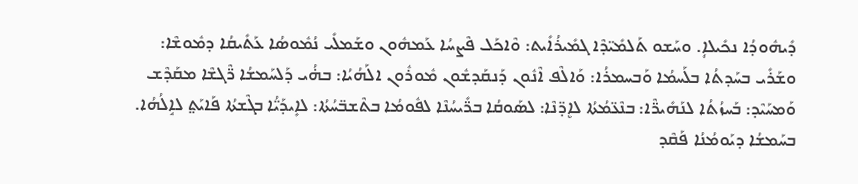ܕܺܝܗܽܘܕܳܐ ܢܟܺܝܠܐܴ. ܘܚܰܫܘ ܬܰܠܡܺܝ̈ܕܶܐ ܓܡܺܝܪܳܐܺܝܬ: ܘܶܐܟܰܠ ܦܶܨܚܳܐ ܥܰܡܗܽܘܢ ܘܫܰܡܠܺܝ ܢܳܡܽܘܣܳܐ ܥܰܬܺܝܩܳܐ ܕܡܽܘܫܶܐ: ܘܫܰܪܺܝ ܒܚܰܕܬܳܐ ܒܠܰܚܡܳܐ ܘܰܒܚܡܪܳܐ: ܘܰܐܠܶܦ ܐܶܢܽܘܢ ܕܰܢܩܰܕܫܽܘܢ ܡܽܘܪܽܘܢ ܐܠܰܗܳܝܳܐ: ܒܗ̇ܳܝ ܕܰܠܚܰܡܫܳܐ ܪ̈ܶܓܫܶܐ ܡܩܰܕܶܫ ܘܰܡܚܰܝܶܕ: ܒܰܚܙܳܬܳܐ ܠܢܰܗܺܝܪ̈ܶܐ: ܒܢܶܥ̈ܡܳܬܳܐ ܠܐܷܕ̈ܢܶܐ: ܠܣܰܘܩܳܐ ܒܪ̈ܺܝܚܳܢܶܐ ܠܦܽܘܡܳܐ ܒܬܶܫܒ̈ܚܳܬܳܐ: ܠܐܻܝܕܰܝ̈ܳܐ ܒܓܶܫܬܳܐ ܦܰܐܝܰܬ݀ ܠܐܱܠܳܗܳܐ. ܒܚܰܡܫܳܐ ܕܝܰܘܡܳܢܳܐ ܦܰܩܶܕ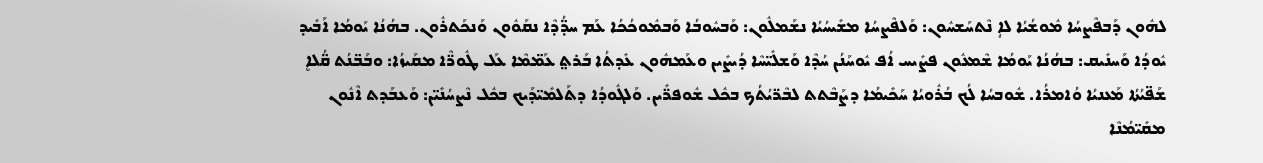ܠܗܽܘܢ ܕܰܒܦܶܨܚܳܐ ܡܽܘܫܳܝܳܐ ܠܐܴ ܢܶܬܚܰܫܚܽܘܢ: ܘܰܠܦܶܨܚܳܐ ܡܫܺܝܚܳܝܳܐ ܢܫܰܡܠܽܘܢ: ܘܰܒܚܽܘܒܳܐ ܘܰܒܡܽܘܟܳܟܳܐ ܥܰܡ ܚܕ̈ܳܕܶܐ ܢܩܰܘܽܘܢ ܘܰܢܟܰܬܪܽܘܢ. ܒܗܳܢܳܐ ܝܰܘܡܳܐ ܐܰܒܺܝܕ ܝܽܘܕܳܐ ܘܰܚܢܺܝܩ: ܒܗܳܢܳܐ ܝܰܘܡܳܐ ܫܶܡܥܽܘܢ ܦܨܺܝܚ ܐܳܦ ܝܽܘܚܰܢܳܢ ܚܳܕܶܐ ܘܰܫܠܺܝ̈ܚܶܐ ܕܳܝܨܺܝܢ ܘܥܰܡܗܽܘܢ ܥܺܕܬܳܐ ܒܰܪܬ݀ ܥܰܡ̈ܡܶܐ ܥܰܠ ܛܽܘܪ̈ܶܐ ܡܩܰܝܙܳܐ: ܘܒܰܒ̈ܢܳܬ ܩ̈ܳܠܐܷ ܫܰܦ̈ܝܳܬܳܐ ܡܰܥܢܝܳܐ ܘܳܐܡܪܳܐ. ܫܽܘܒܚܳܐ ܠܳܟ ܒܳܪܽܘܝܳܐ ܚܰܟܺܝܡܳܐ ܕܨܰܒܶܬܬ ܠܒܶܪ̈ܝܳܬܳܟ ܒܟܽܠ ܫܽܘܦܪ̈ܺܝܢ. ܘܰܠܓܽܘܕܳܐ ܕܬܰܠܡܺܝ̈ܕܰܝܟ ܒܟܽܠ ܢܶܨܚܳܢܺܝ̈ܢ: ܘܰܥܒܰܕܬ ܐܶܢܽܘܢ ܡܩܺܝ̈ܡܳܢܶܐ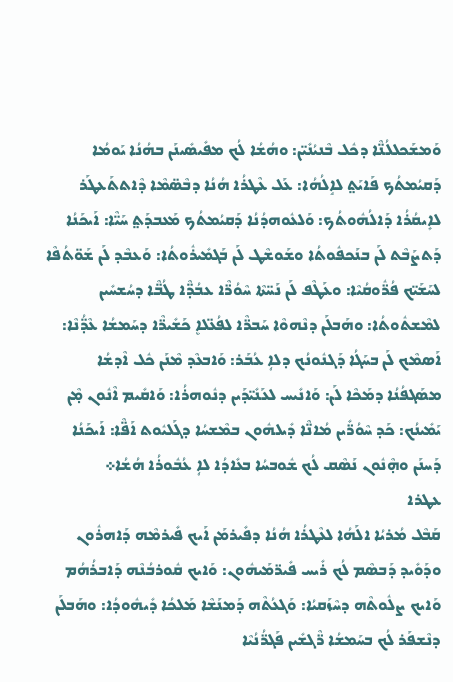ܘܰܡܫܰܟܠܠܳܢ̈ܶܐ ܕܟܽܠ ܒܶܢܝܳܢܺܝ̈ܢ: ܘܗܳܫܳܐ ܠܳܟ ܡܦܺܝܣܺܝܢܰܢ ܒܗܳܢܳܐ ܝܰܘܡܳܐ ܕܰܩܝܳܡܬܳܟ ܦܰܐܝܰܬ݀ ܠܐܱܠܳܗܳܐ: ܥܰܠ ܥܶܛܪܳܐ ܗܳܢܳܐ ܕܒܶܣ̈ܡܶܐ ܕܶܐܬܬܰܥܛܰܪ ܠܐܻܝܩܳܪܳܐ ܕܰܐܠܳܗܽܘܬܳܟ: ܘܰܠܥܽܘܗܕܳܢܳܐ ܕܰܩܝܳܡܬܳܟ ܡܰܥܒܕܰܬ݀ ܚܰܝ̈ܶܐ: ܐܰܝܟܰܢܳܐ ܕܰܬܨܰܒܶܬ ܠܰܢ ܒܢܰܟܦܽܘܬܳܐ ܘܫܰܘܫܶܛ ܠܰܢ ܒܰܓܡܺܝܪܽܘܬܳܐ: ܘܰܥܒܶܕ ܠܰܢ ܫܰܘ̈ܬܳܦܶܐ ܠܚܰܫܰܝ̈ܟ ܦܳܪ̈ܽܘܩܳܝܶܐ: ܘܥܰܛܶܦ ܠܰܢ ܢܰܚ̈ܬܶܐ ܚܶܘܳܪ̈ܶܐ ܥܒܳܕ̈ܶܐ ܛܳܒ̈ܶܐ ܕܚܳܫܚܺܝܢ ܠܡܶܫܬܽܘܬܳܐ: ܘܗܰܒܠܰܢ ܕܢܶܗܘܶܐ ܚܰܒܪ̈ܶܐ ܠܦܳܥ̈ܠܐܷ ܟܰܫܺܝܪ̈ܶܐ ܕܚܰܡܫܳܐ ܥܶܕ̈ܳܢܶܐ: ܐܰܣܡܶܟ ܠܰܢ ܒܚܰܓܳܐ ܕܰܓܢܽܘܢܳܟ ܕܠܐܴ ܥܳܒܰܪ: ܘܰܐܒܥܶܕ ܡܶܢܰܢ ܟܽܠ ܐܶܕܫܳܐ ܡܣܰܓܦܳܢܳܐ ܕܡܰܟܶܐ ܠܰܢ: ܘܰܐܢܺܝܚ ܠܥܰܢܺܝ̈ܕܰܝܢ ܕܢܽܘܗܪܳܐ: ܘܰܐܩܺܝܡ ܐܶܢܽܘܢ ܡ̣ܶܢ ܝܰܡܺܝܢܳܟ: ܟܰܕ ܚܶܘܳܪ̈ܺܝܢ ܡܳܐܢ̈ܶܐ ܕܺܝܠܗܽܘܢ ܒܡܶܫܚܳܐ ܕܓܰܠܝܽܘܬ ܐܰܦ̈ܶܐ: ܐܰܝܟܰܢܳܐ ܕܰܚܢܰܢ ܘܗ̣ܶܢܽܘܢ ܢܰܣܶܩ ܠܳܟ ܫܽܘܒܚܳܐ ܒܥܺܐܕܳܐ ܠܐܴ ܥܳܒܽܘܪܳܐ ܗܳܫܳܐ܀
ܥܛܪܐ
ܩܰܒܶܠ ܡܳܪܝܳܐ ܐܠܰܗܳܐ ܠܥܶܛܪܳܐ ܗܳܢܳܐ ܕܦܺܝܪܡܰܢ ܐܰܝܟ ܦܺܝܪܡܶܗ ܕܰܐܗܪܽܘܢ ܘܕܰܘܺܝܕ ܕܰܒܣܶܡ ܠܳܟ ܪܺܝܚ ܦܺܝܪ̈ܡܰܝܗܽܘܢ: ܘܰܐܝܟ ܩܽܘܪܒܳܢܶܗ ܕܰܐܒܪܳܗܳܡ ܘܰܐܝܟ ܨܠܽܘܬܶܗ ܕܚܶܙܰܩܝܳܐ: ܘܰܓܥܳܬܶܗ ܕܰܡܢܰܫܶܐ ܡܰܠܟܳܐ ܕܺܝܗܽܘܕܳܐ: ܘܗܰܒܠܰܢ ܕܢܶܫܦܰܪ ܠܳܟ ܒܚܰܡܫܳܐ ܪ̈ܶܓܫܺܝܢ ܦܰܓܪ̈ܳܢܳܝܶܐ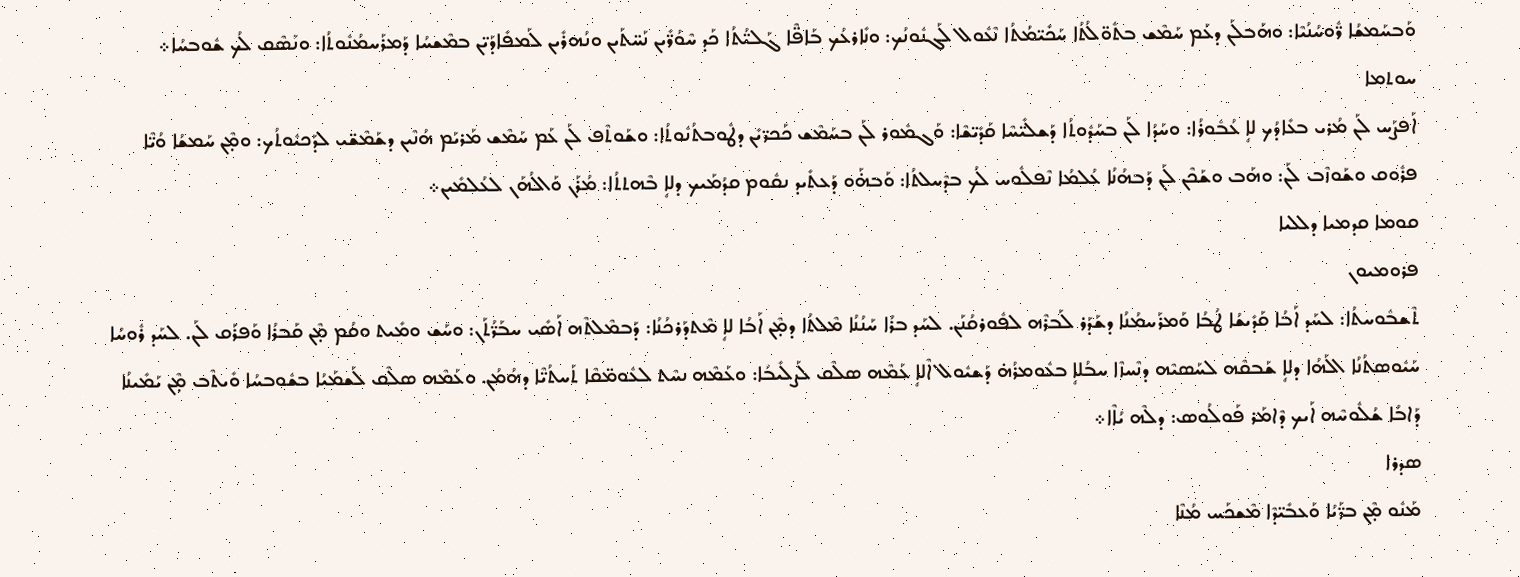ܘܰܒܚܰܡܫܳܐ ܪ̈ܽܘܚܳܢܳܝܶܐ: ܘܗܰܒܠܰܢ ܕܥܰܡ ܚܰܡܶܫ ܒܬܽܘ̈ܠܳܬܳܐ ܚܰܟܺܝ̈ܡܳܬܳܐ ܢܶܥܽܘܠ ܠܰܓܢܽܘܢܳܟ: ܘܢܺܐܪܥܳܟ ܒܰܐܦ̈ܶܐ ܓܰܠܝ̈ܳܬܳܐ ܟܰܕ ܚܶܘܳܪ̈ܺܝܢ ܢܰܚ̈ܬܰܝܢ ܘܢܳܗܪܺܝܢ ܠܰܡܦܺܐܕܰܝ̈ܢ ܒܡܶܫܚܳܐ ܕܰܡܪܰܚܡܳܢܽܘܬܳܐ: ܘܢܰܣܶܩ ܠܳܟ ܫܽܘܒܚܳܐ܀
ܚܘܬܡܐ
ܐܰܦܨܰܚ ܠܰܢ ܡܳܪܝ ܒܥܺܐܕܳܟ ܠܐܴ ܥܳܒܽܘܪܳܐ: ܘܚܰܕܳܐ ܠܰܢ ܒܚܰܕܽܘܬܳܐ ܕܰܫܠܺܝ̈ܚܶܐ ܩܰܕܺܝ̈ܫܶܐ: ܘܰܓܡܽܘܪ ܠܰܢ ܒܚܰܡܶܫ ܟܰܟܪ̈ܝܺܢ ܕܛܽܘܒܬܳܢܽܘܬܳܐ: ܘܫܰܘܬܶܦ ܠܰܢ ܥܰܡ ܚܰܡܶܫ ܡܰܪܝܰܡ ܗܳܢܶܝܢ ܕܫܰܡܶܫ̈ܝ ܠܕܰܟܝܽܘܬܳܟ: ܘܡ̣ܶܢ ܚܰܡܫܳܐ ܘܳܝ̈ܶܐ ܦܪܽܘܩ ܘܫܰܘܙܶܒ ܠܰܢ: ܘܗܰܒ ܘܫܰܟܶܢ ܠܰܢ ܕܰܒܗܳܢܳܐ ܥܳܠܡܳܐ ܢܶܦܠܽܘܚ ܠܳܟ ܒܕܶܚܠܬܳܐ: ܘܰܒܗ̇ܰܘ ܕܰܥܬܺܝܕ ܢܩܽܘܡ ܩܕܳܡܰܝܟ ܕܠܐܴ ܒܶܗܬܬܳܐ: ܡܳܪܰܢ ܘܰܐܠܳܗܰܢ ܠܥܳܠܡܺܝܢ܀
ܩܘܡܐ ܩܕܡܝܐ ܕܠܠܝܐ
ܦܪܘܡܝܘܢ
ܬܶܫܒܽܘܚܬܳܐ: ܠܚܰܕ ܐܰܒܳܐ ܩܰܕܺܝܫܳܐ ܛܳܒܳܐ ܘܰܡܪܰܚܡܳܢܳܐ ܕܫܰܕܰܪ ܠܰܒܪܶܗ ܠܦܽܘܪܩܳܢܰܢ. ܠܚܰܕ ܒܪܳܐ ܚܰܢܳܢܳܐ ܡܶܠܬܳܐ ܕܡ̣ܶܢ ܐܰܒܳܐ ܠܐܴ ܡܶܬܕܰܪܟܳܢܳܐ: ܕܰܒܡܶܠܬܶܗ ܐܰܣܺܝ ܚܒܰܪ̈ܳܬܰܢ: ܘܚܰܫ ܘܡܺܝܬ ܘܩܳܡ ܡ̣ܶܢ ܩܰܒܪܳܐ ܘܰܦܪܰܩ ܠܰܢ. ܠܚܰܕ ܪܽܘܚܳܐ ܚܰܝܽܘܣܬܳܢܳܐ ܐܠܰܗܳܐ ܕܠܐܴ ܫܰܒܩܶܗ ܠܚܰܣܝܶܗ ܕܢܶܚܙܶܐ ܚܒܳܠܐܴ ܒܥܽܘܡܪܳܗ̇ ܕܰܫܝܽܘܠ ܐܶܠܐܴ ܥܰܡܶܗ ܣܠܶܩ ܠܰܨܠܺܝܒܳܐ: ܘܥܰܡܶܗ ܢܚܶܬ ܠܥܽܘܡ̈ܩܶܐ ܬܰܚܬܳܝ̈ܶܐ ܕܗܳܡܳܢ. ܘܥܰܡܶܗ ܣܠܶܩ ܠܰܫܡܰܝܳܐ ܒܫܽܘܒܚܳܐ ܘܺܝܬܶܒ ܡ̣ܶܢ ܝܰܡܺܝܢܳܐ ܕܰܐܒܳܐ ܫܳܠܽܘܚܶܗ ܐܰܝܟ ܕܶܐܡܰܪ ܦܰܘܠܳܘܣ: ܕܠܶܗ ܝܳܐܶܐ܀
ܣܕܪܐ
ܡܰܢܽܘ ܡ̣ܶܢ ܒܪ̈ܰܝܳܐ ܘܰܥܒܺܝ̈ܕܶܐ ܡܶܫܟܰܚ ܡܳܢܶܐ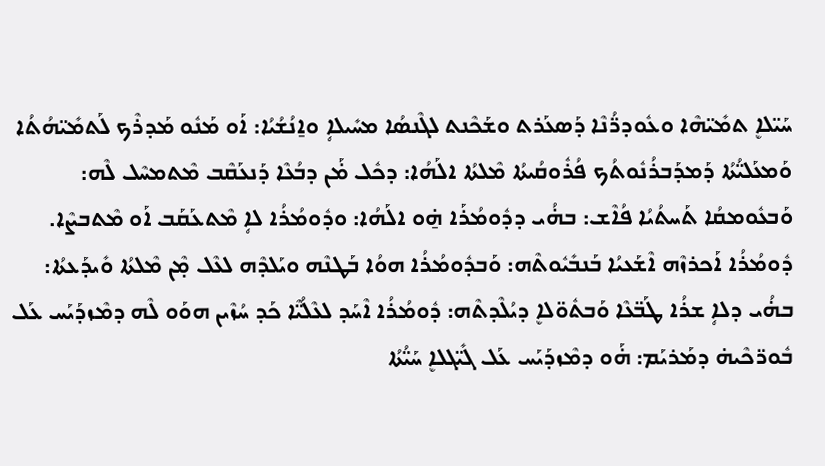ܚܰܝ̈ܠܐܷ ܬܡܺܝ̈ܗܶܐ ܘܥܽܘܕܪ̈ܳܢܶܐ ܕܰܣܥܰܪܬ ܘܫܰܟܶܢܬ ܠܓܶܢܣܳܐ ܡܚܺܝܠܐܴ ܘܐ̱ܢܳܫܳܝܳܐ: ܐܰܘ ܡܰܢܽܘ ܡܰܕܪܶܟ ܠܰܬܡܺܝ̈ܗܳܬܳܐ ܘܰܡܥܰܠܝ̈ܳܬܳܐ ܕܰܡܕܰܒܪܳܢܽܘܬܳܟ ܦܳܪܽܘܩܳܝܬܳܐ ܡܶܠܬܳܐ ܐܠܰܗܳܐ: ܕܟܽܠ ܡ̇ܰܢ ܕܒܳܥܶܐ ܕܰܢܥܰܩܶܒ ܡܶܬܡܚܶܠ ܠܶܗ: ܘܰܒܥܽܘܡܩܳܐ ܬܰܚܬܳܝܳܐ ܦܳܐܶܫ: ܒܗ̇ܳܝ ܕܕܽܘܡܳܪܰܐ ܗ̱̇ܘ ܐܠܰܗܳܐ: ܘܕܽܘܡܳܪܳܐ ܠܐܴ ܡܶܬܥܰܩܰܒ ܐܰܘ ܡܶܬܒܨܶܐ. ܕܽܘܡܳܪܳܐ ܐܰܟܪܙܶܗ ܐܶܫܰܥܝܳܐ ܒܰܢܒܺܝܽܘܬܶܗ: ܘܰܒܕܽܘܡܳܪܳܐ ܗܘܳܐ ܒܰܛܢܶܗ ܘܝܰܠܕܶܗ ܠܥܶܠ ܡ̣ܶܢ ܡܶܠܬܳܐ ܘܺܝܕܰܥܬܳܐ: ܒܗ̇ܳܝ ܕܠܐܴ ܫܪܳܐ ܛܰܒ̈ܥܶܐ ܘܰܒܬܽܘ̈ܠܐܷ ܕܝܳܠܶܕܬܶܗ: ܕܽܘܡܳܪܳܐ ܐܶܚܰܕ ܠܥܶܠܳܝ̈ܶܐ ܟܰܕ ܚܳܙܶܝܢ ܗܘܰܘ ܠܶܗ ܕܡܶܙܕܰܝܰܚ ܥܰܠ ܒܽܘܪ̈ܟܶܝܗ̇ ܕܡܰܪܝܰܡ: ܗ̇ܰܘ ܕܡܶܙܕܰܝܰܚ ܥܰܠ ܓܺܝ̈ܓܠܐܷ ܚܰܝ̈ܳܬܳܐ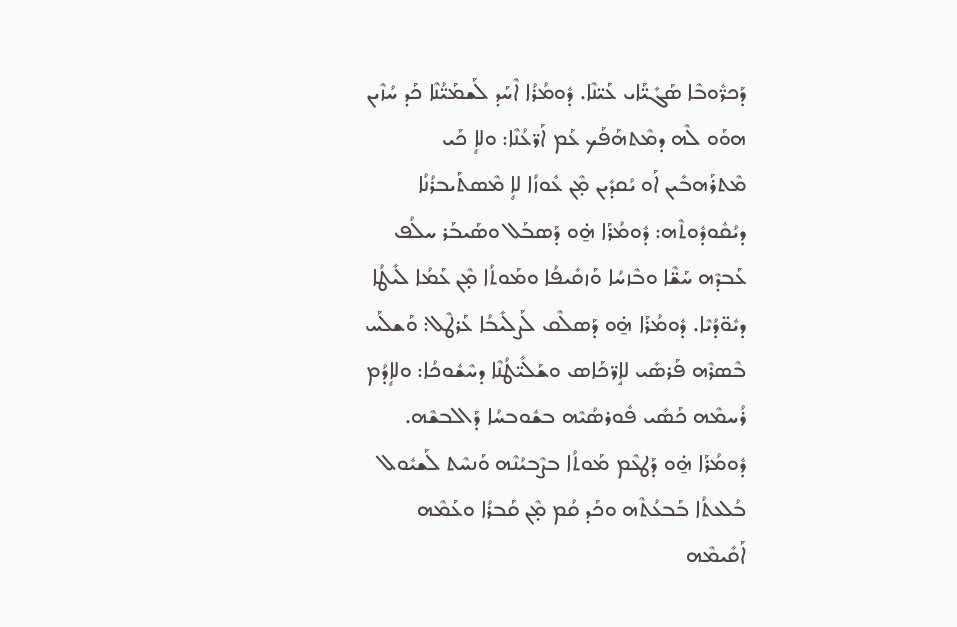ܕܰܟܪ̈ܽܘܒܶܐ ܣܰܓܺܝ̈ܰܐܝ ܥܰܝ̈ܢܶܐ. ܕܽܘܡܳܪܳܐ ܐܶܚܰܕ ܠܰܫܡܰܝ̈ܳܢܶܐ ܟܰܕ ܚܳܙܶܝܢ ܗܘܰܘ ܠܶܗ ܕܡܶܬܗܰܦܰܟ ܥܰܡ ܐܰܪ̈ܥܳܢܶܐ: ܘܠܐܴ ܟܰܝ ܡܶܬܪܰܗܒܺܝܢ ܐܰܘ ܝܳܩܕܺܝܢ ܡ̣ܶܢ ܥܽܘܙܳܐ ܠܐܴ ܡܶܣܬܰܝܒܪܳܢܳܐ ܕܝܳܩܽܘܕܽܘܬܶܗ: ܕܽܘܡܳܪܰܐ ܗ̱̇ܘ ܕܰܣܒܰܠ ܘܣܰܝܒܰܪ ܚܠܳܦ ܥܰܒܕܶܗ ܚܰܫ̈ܶܐ ܘܒܶܙܚܳܐ ܘܰܙܩܺܝܦܳܐ ܘܡܰܘܬܳܐ ܡ̣ܶܢ ܥܰܡܳܐ ܠܺܝܛܳܐ ܕܝܽܘ̈ܕܳܝܶܐ. ܕܽܘܡܳܪܰܐ ܗ̱̇ܘ ܕܰܣܠܶܩ ܠܰܨܠܺܝܒܳܐ ܥܰܪܛܶܠ: ܘܰܫܠܰܚ ܒܶܣܪܶܗ ܦܰܪܣܺܝ ܠܐܱܪ̈ܟܰܐܣ ܘܫܰܠܺܝ̈ܛܳܢܶܐ ܕܚܶܫܽܘܟܳܐ: ܘܠܐܴܕܳܡ ܪܳܚܡܶܗ ܟܰܣܺܝ ܦܽܘܪܣܳܝܶܗ ܒܫܽܘܒܚܳܐ ܕܰܐܠܒܫܶܗ. ܕܽܘܡܳܪܰܐ ܗ̱̇ܘ ܕܰܛܥܶܡ ܡܰܘܬܳܐ ܒܨܶܒܝܳܢܶܗ ܘܰܢܚܶܬ ܠܰܫܝܽܘܠ ܒܳܠܥܬܳܐ ܒܰܒܥܳܬܶܗ ܘܟܰܕ ܩܳܡ ܡ̣ܶܢ ܩܰܒܪܳܐ ܘܥܰܡܶܗ ܐܰܩܺܝܡܶܗ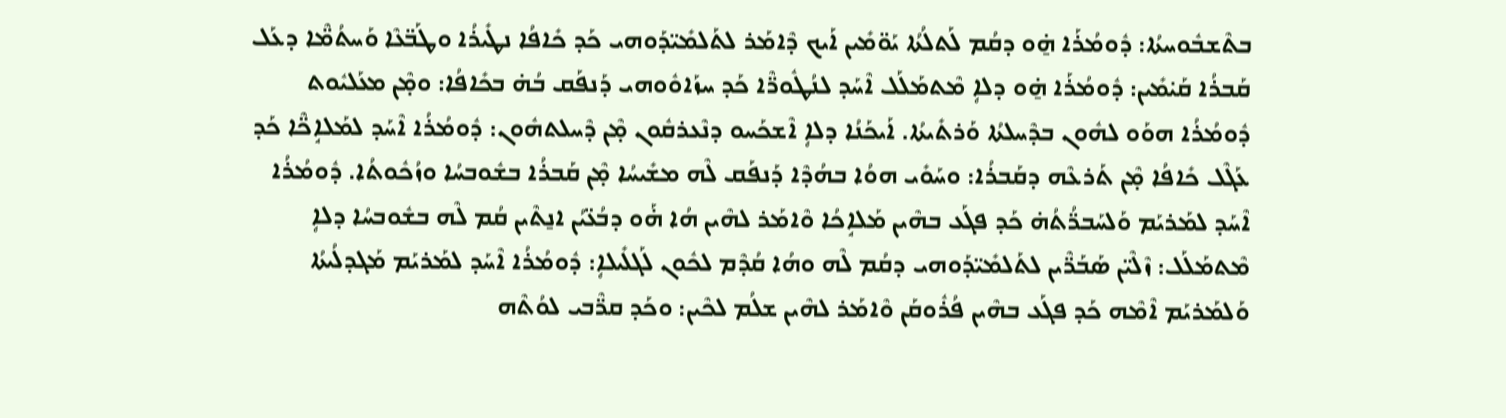ܒܬܶܫܒܽܘܚܬܳܐ: ܕܽܘܡܳܪܰܐ ܗ̱̇ܘ ܕܩܳܡ ܠܰܬܠܳܬܳܐ ܝܰܘ̈ܡܺܝܢ ܐܰܝܟ ܕܶܐܡܰܪ ܠܬܰܠܡܺܝ̈ܕܰܘܗܝ ܟܰܕ ܟܺܐܦܳܐ ܢܛܺܝܪܳܐ ܘܛܰܒ̈ܥܶܐ ܘܰܚܬܳܡ̈ܶܐ ܕܥܰܠ ܩܰܒܪܳܐ ܩܰܝ̇ܡܺܝܢ: ܕܽܘܡܳܪܰܐ ܗ̱̇ܘ ܕܠܐܴ ܡܶܬܡܰܠܰܠ ܐܶܚܰܕ ܠܢܳܛܽܘܪ̈ܶܐ ܟܰܕ ܚܙܰܐܘܽܘܗܝ ܕܰܢܦܰܩ ܒܳܗ̇ ܒܟܺܐܦܳܐ: ܘܡ̣ܶܢ ܡܥܰܠܝܽܘܬ ܕܽܘܡܳܪܳܐ ܗܘܰܘ ܠܗܽܘܢ ܒܕܶܚܠܬܳܐ ܘܰܪܬܺܝܬܳܐ. ܐܰܝܟܰܢܳܐ ܕܠܐܴ ܐܶܫܟܰܚܘ ܕܢܶܥܪܩܽܘܢ ܡ̣ܶܢ ܕܶܚܠܬܗܽܘܢ: ܕܽܘܡܳܪܳܐ ܐܶܚܰܕ ܠܡܰܠܐܱܟ̈ܶܐ ܟܰܕ ܥܰܓܶܠ ܟܺܐܦܳܐ ܡ̣ܶܢ ܬܰܪܥܶܗ ܕܩܰܒܪܳܐ: ܘܚܰܘܺܝ ܗܘܳܐ ܒܗܳܕܶܐ ܕܰܢܦܰܩ ܠܶܗ ܡܫܺܝܚܳܐ ܡ̣ܶܢ ܩܰܒܪܳܐ ܒܫܽܘܒܚܳܐ ܘܙܳܟܽܘܬܳܐ. ܕܽܘܡܳܪܳܐ ܐܶܚܰܕ ܠܡܰܪܝܰܡ ܘܰܠܚܰܒܪ̈ܳܬܳܗ̇ ܟܰܕ ܦܓܰܥ ܒܗܶܝܢ ܡܰܠܐܱܟܳܐ ܘܶܐܡܰܪ ܠܗܶܝܢ ܗܳܐ ܗ̇ܰܘ ܕܒܳܥ̈ܝܳܢ ܐܢ̱ܬܶܝܢ ܩܳܡ ܠܶܗ ܒܫܽܘܒܚܳܐ ܕܠܐܴ ܡܶܬܡܰܠܰܠ: ܙܶܠܶܝ̈ܢ ܣܰܒܰܪ̈ܶܝܢ ܠܬܰܠܡܺܝ̈ܕܰܘܗܝ ܕܩܳܡ ܠܶܗ ܘܗܳܐ ܩܳܕܶܡ ܠܟܽܘܢ ܠܰܓܠܺܝܠܐܴ: ܕܽܘܡܳܪܳܐ ܐܶܚܰܕ ܠܡܰܪܝܰܡ ܡܰܓܕܠܳܝܬܳܐ ܘܰܠܡܰܪܝܰܡ ܐܶܡܶܗ ܟܰܕ ܦܓܰܥ ܒܗܶܝܢ ܦܳܪܽܘܩܰܢ ܘܶܐܡܰܪ ܠܗܶܝܢ ܫܠܳܡ ܠܟܶܝܢ: ܘܟܰܕ ܩܪ̈ܶܒܝ ܠܘܳܬܶܗ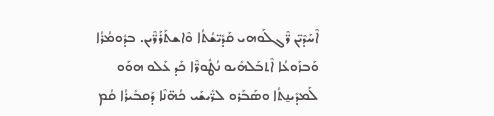ܐܶܚܰܕܶܝ̈ܢ ܪ̈ܶܓܠܰܘܗܝ ܩܰܕܺܝ̈ܫܳܬܳܐ ܘܶܐܫܬܰܪܰܪ̈ܶܝܢ. ܒܕܽܘܡܳܪܳܐ ܘܰܒܙܰܘܥܳܐ ܐܶܬܒܰܠܗܺܝܘ ܢܳܛܽܘܪ̈ܶܐ ܟܰܕ ܥܰܠܘ ܗܘܰܘ ܠܰܡܕܺܝܢ̱ܬܳܐ ܘܣܰܒܰܪܘ ܠܪ̈ܺܝܫܰܝ ܟܳܗ̈ܢܶܐ ܕܰܩܒܺܝܪܳܐ ܩܳܡ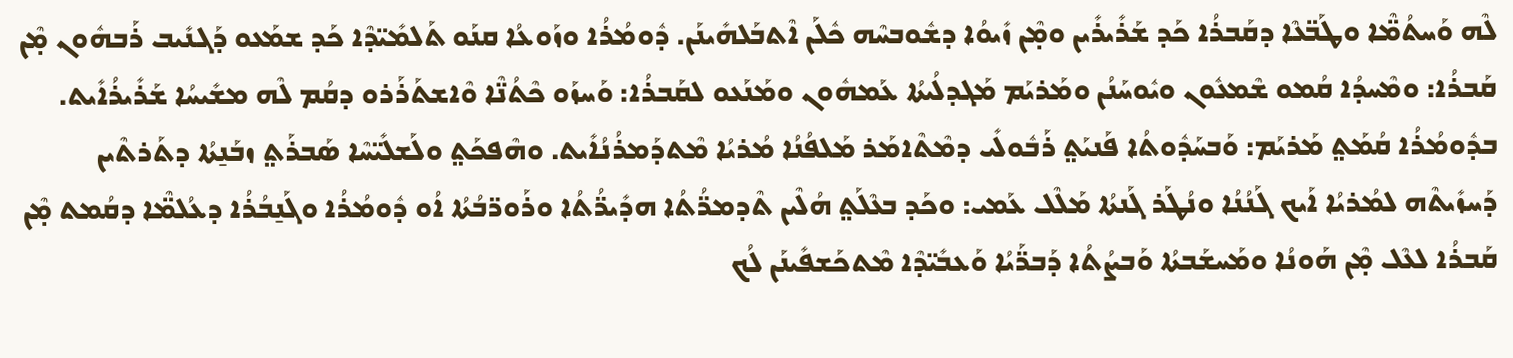ܠܶܗ ܘܰܚܬܳܡ̈ܶܐ ܘܛܰܒ̈ܥܶܐ ܕܩܰܒܪܳܐ ܟܰܕ ܫܰܪܺܝܪܺܝܢ ܘܡ̣ܶܢ ܙܺܝܘܳܐ ܕܫܽܘܒܚܶܗ ܟܽܠܰܢ ܐܶܬܒܰܠܗܺܝܢܰܢ. ܕܽܘܡܳܪܳܐ ܘܙܰܘܥܳܐ ܩܢܰܘ ܬܰܠܡܺܝ̈ܕܶܐ ܟܰܕ ܫܡܰܥܘ ܕܰܓܢܺܝܒ ܪܰܒܗܽܘܢ ܡ̣ܶܢ ܩܰܒܪܳܐ: ܘܡܶܚܕܳܐ ܩܳܡܘ ܫܶܡܥܽܘܢ ܘܝܽܘܚܰܢܳܢ ܘܡܰܪܝܰܡ ܡܰܓܕܠܳܝܬܳܐ ܥܰܡܗܽܘܢ ܘܡܰܢܰܥܘ ܠܩܰܒܪܳܐ: ܘܰܚܙܰܘ ܟܶܬܳܢ̈ܶܐ ܘܶܐܫܬܰܪܰܪܘ ܕܩܳܡ ܠܶܗ ܡܫܺܝܚܳܐ ܫܰܪܺܝܪܳܐܺܝܬ. ܒܕܽܘܡܳܪܳܐ ܩܳܡܰܬ݀ ܡܰܪܝܰܡ: ܘܰܒܚܰܕܽܘܬܳܐ ܦܰܢܝܰܬ݀ ܪܰܒܽܘܠܺܝ ܕܡܶܬܶܐܡܰܪ ܡܰܠܦܳܢܳܐ ܡܳܪܝܳܐ ܡܶܬܕܰܡܪܳܢܳܐܺܝܬ. ܘܗܶܦܟܰܬ݀ ܘܠܰܫܠܺܝ̈ܚܶܐ ܣܰܒܪܰܬ݀ ܙܒܰܢ̱ܬܳܐ ܕܬܰܪܬܶܝܢ ܕܰܚܙܺܝܬܶܗ ܠܡܳܪܝܳܐ ܐܰܝܟ ܓܰܢܳܢܳܐ ܘܢܳܛܰܪ ܓܰܢܬܳܐ ܡܰܠܶܠ ܥܰܡܝ: ܘܟܰܕ ܒܥܶܠܰܬ݀ ܗܳܠܶܝܢ ܬܶܕܡܪ̈ܳܬܳܐ ܗܕܺܝܪ̈ܳܬܳܐ ܘܪܰܘܪ̈ܒܳܬܳܐ ܐܳܘ ܕܽܘܡܳܪܳܐ ܘܓܰܢ̱ܒܳܪܳܐ ܕܥܳܠܡ̈ܶܐ ܕܩܳܡܬ ܡ̣ܶܢ ܩܰܒܪܳܐ ܠܥܶܠ ܡ̣ܶܢ ܗܰܘܢܳܐ ܘܡܰܚܫܰܒܬܳܐ ܘܰܒܨܳܬܳܐ ܕܰܒܪ̈ܰܝܳܐ ܘܰܥܒܺܝ̈ܕܶܐ ܡܶܬܟܰܫܦܺܝܢܰܢ ܠܳܟ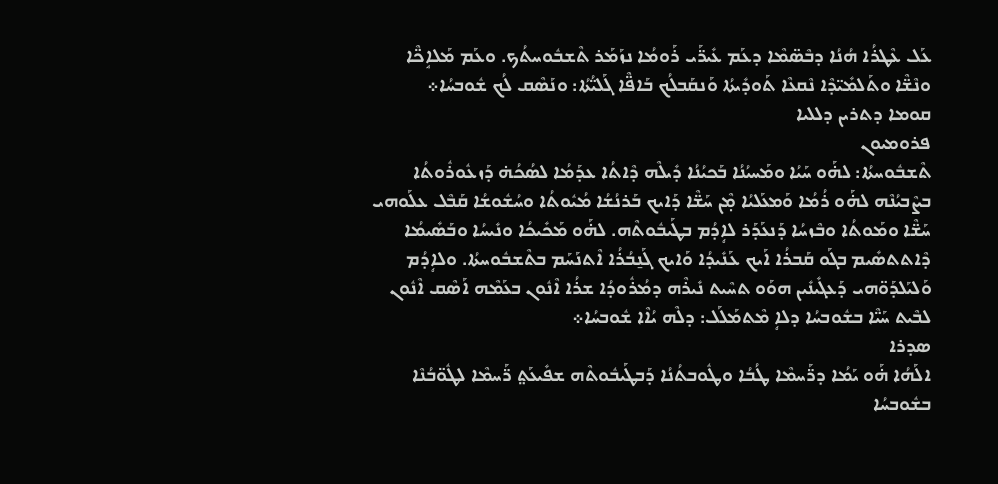ܥܰܠ ܥܶܛܪܳܐ ܗܳܢܳܐ ܕܒܶܣ̈ܡܶܐ ܕܥܰܡ ܥܺܝܪ̈ܰܝ ܪܰܘܡܳܐ ܢܙܰܡܰܪ ܬܶܫܒܽܘܚܬܳܟ. ܘܥܰܡ ܡܰܠܐܱܟ̈ܶܐ ܘܢܶܫ̈ܶܐ ܘܬܰܠܡܺܝ̈ܕܶܐ ܢܶܩܥܶܐ ܬܰܘܕܺܝܬܳܐ ܘܰܢܩܰܒܠܳܟ ܒܰܐܦ̈ܶܐ ܓܰܠܝ̈ܳܬܳܐ: ܘܢܰܣܶܩ ܠܳܟ ܫܽܘܒܚܳܐ܀
ܩܘܡܐ ܕܬܪܝܢ ܕܠܠܝܐ
ܦܪܘܡܝܘܢ
ܬܶܫܒܽܘܚܬܳܐ: ܠܗ̇ܰܘ ܚܰܝܳܐ ܘܡܰܚܝܳܢܳܐ ܒܰܟܝܳܢܳܐ ܕܺܝܠܶܗ ܕܶܐܬܳܐ ܥܕܰܡܳܐ ܠܣܳܟܳܗ̇ ܕܰܙܥܽܘܪܽܘܬܳܐ ܒܨܶܒܝܳܢܶܗ ܠܗ̇ܰܘ ܪܳܡܳܐ ܘܰܡܥܰܠܝܳܐ ܡ̣ܶܢ ܚܰܫ̈ܶܐ ܕܰܐܝܟ ܒܰܪܢܳܫܳܐ ܡܳܝܽܘܬܳܐ ܘܚܳܫܽܘܫܳܐ ܩܰܒܶܠ ܥܠܰܘܗܝ ܚܰܫ̈ܶܐ ܘܡܰܘܬܳܐ ܘܒܶܙܚܳܐ ܕܰܢܥܰܕܰܪ ܠܐܴܕܳܡ ܒܛܰܝܒܽܘܬܶܗ. ܠܗ̇ܰܘ ܡܰܟܺܝܟܳܐ ܘܢܺܝܚܳܐ ܘܒܰܣܺܝܡܳܐ ܕܶܐܬܬܣܺܝܡ ܒܓܰܘ ܩܰܒܪܳܐ ܐܰܝܟ ܥܰܢܺܝܕܳܐ ܘܰܐܝܟ ܓܰܢ̱ܒܳܪܳܐ ܐܶܬܢܰܚܰܡ ܒܬܶܫܒܽܘܚܬܳܐ. ܘܠܐܴܕܳܡ ܘܰܠܝܰܠܕܰܘ̈ܗܝ ܕܰܥܓܺܝܢܺܝܢ ܗܘܰܘ ܬܚܶܝܬ ܢܺܝܪܶܗ ܕܡܳܪܽܘܕܳܐ ܫܪܳܐ ܐܶܢܽܘܢ ܒܥܰܡܶܗ ܐܰܣܶܩ ܐܶܢܽܘܢ ܠܒܶܝܬ ܚܰܝ̈ܶܐ ܒܫܽܘܒܚܳܐ ܕܠܐܴ ܡܶܬܡܰܠܰܠ: ܕܠܶܗ ܝܳܐܶܐ ܫܽܘܒܚܳܐ܀
ܣܕܪܐ
ܐܠܰܗܳܐ ܗ̇ܰܘ ܝܰܡܳܐ ܕܪ̈ܰܚܡܶܐ ܛܳܒܳܐ ܘܛܽܘܒܬܳܢܳܐ ܕܰܒܛܰܝܒܽܘܬܶܗ ܫܦܺܝܥܰܬ݀ ܪ̈ܰܚܡܶܐ ܠܛܽܘ̈ܒܳܢܶܐ ܒܫܽܘܒܚܳܐ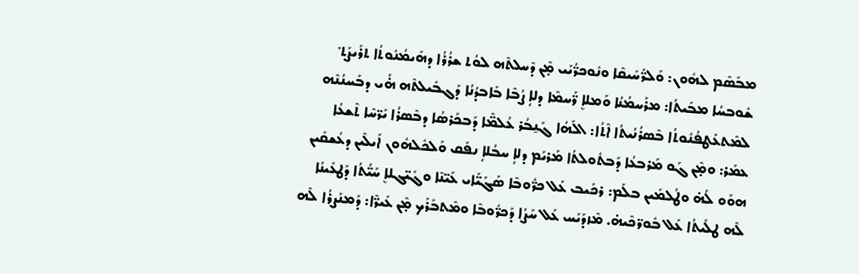ܡܒܰܣܶܡ ܠܗܽܘܢ: ܘܰܠܪ̈ܰܚܺܝܩܶܐ ܘܢܽܘܟܪ̈ܳܝܰܝ ܡ̣ܶܢ ܕܶܚܠܬܶܗ ܠܘܳܬ ܫܪܳܪܳܐ ܕܗܰܝܡܳܢܽܘܬܳܐ ܬܪܺܝܨܰܬ݀ ܫܽܘܒܚܳܐ ܡܒܰܝܬܳܐ: ܡܪܰܚܡܳܢܳܐ ܘܰܡܠܐܷ ܪ̈ܰܚܡܶܐ ܕܠܐܴ ܨܳܒܶܐ ܒܰܐܒܕܳܢܳܐ ܕܰܓܒܺܝܠܬܶܗ ܗ̇ܳܝ ܕܒܰܚܢܳܢܶܗ ܠܡܶܬܥܰܛܦܳܢܽܘܬܳܐ ܒܶܣܪܳܢܳܝܬܳܐ ܐܶܬܳܐ: ܐܠܰܗܳܐ ܓܰܢ̱ܒܳܪ ܥܳܠܡ̈ܶܐ ܕܰܒܟܰܪܣܳܐ ܕܒܶܣܪܳܐ ܝܰܪ̈ܚܶܐ ܬܶܫܥܳܐ ܥܡܰܪ: ܘܡ̣ܶܢ ܓܰܘ ܡܰܪܒܥܳܐ ܕܰܒܬܽܘܠܬܳܐ ܡܰܪܝܰܡ ܕܠܐܴ ܚܒܳܠܐܴ ܢܦܰܩ ܘܰܠܟܽܠܗܽܘܢ ܐܰܝܠܶܝܢ ܕܥܳܫܩܺܝܢ ܗܘܰܘ ܠܳܗ̇ ܘܛܳܠܡܺܝܢ ܒܠܰܡ: ܪܟܺܝܒ ܥܰܠ ܟܪ̈ܽܘܒܶܐ ܣܰܓܺܝ̈ܰܐܝ ܥܰܝ̈ܢܶܐ ܘܓܺܝ̈ܓܠܐܷ ܚܰܝ̈ܳܬܳܐ ܕܰܛܥܺܝܢܳܐ ܠܶܗ ܛܠܺܝܬܳܐ ܥܰܠ ܒܽܘܪ̈ܟܶܝܗ̇. ܡܶܙܕܰܝܰܚ ܥܰܠ ܚܰܨܳܐ ܕܰܟܪ̈ܽܘܒܶܐ ܘܡܶܬܒܰܪܰܟ ܡ̣ܶܢ ܥܺܝܪ̈ܶܐ: ܕܰܡܢܰܨܪܳܐ ܠܶܗ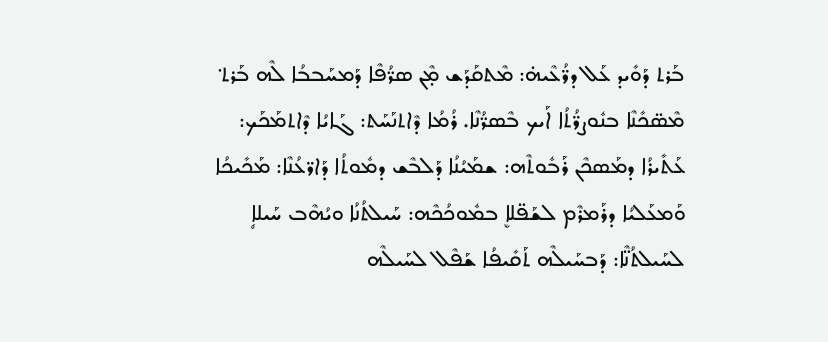ܒܰܪܬ ܕܰܘܺܝܕ ܥܰܠ ܕܪ̈ܳܥܶܝܗ̇: ܡܶܬܩܰܕܰܫ ܡ̣ܶܢ ܣܪ̈ܳܦܶܐ ܕܰܡܚܰܒܒܳܐ ܠܶܗ ܒܰܪܬ݀ ܡܶܣ̈ܟܺܢܶܐ ܒܢܽܘܨܪ̈ܳܬܳܐ ܐܰܝܟ ܒܶܣܪ̈ܳܢܶܐ. ܪܳܡܳܐ ܕܶܐܬܢܰܚܰܬ: ܓܰܐܝܳܐ ܕܶܐܬܡܰܟܰܟ: ܥܰܬܺܝܪܳܐ ܕܡܰܣܟܶܢ ܪܰܒܽܘܬܶܗ: ܫܡܰܝܳܢܳܐ ܕܰܠܒܶܫ ܕܡܽܘܬܳܐ ܕܰܐܪ̈ܥܳܢܶܐ: ܡܰܟܺܝܟܳܐ ܘܰܡܥܰܠܝܳܐ ܕܪܰܡܪܶܡ ܠܫܰܦ̈ܠܐܷ ܒܡܽܘܟܳܟܶܗ: ܚܰܝܠܬܳܢܳܐ ܘܝܳܗܶܒ ܚܰܝܠܐܴ ܠܚܰܝܠܬܳܢ̈ܶܐ: ܕܰܒܚܰܝܠܶܗ ܬܰܩܺܝܦܳܐ ܫܰܦܶܠ ܠܚܰܝܠܶܗ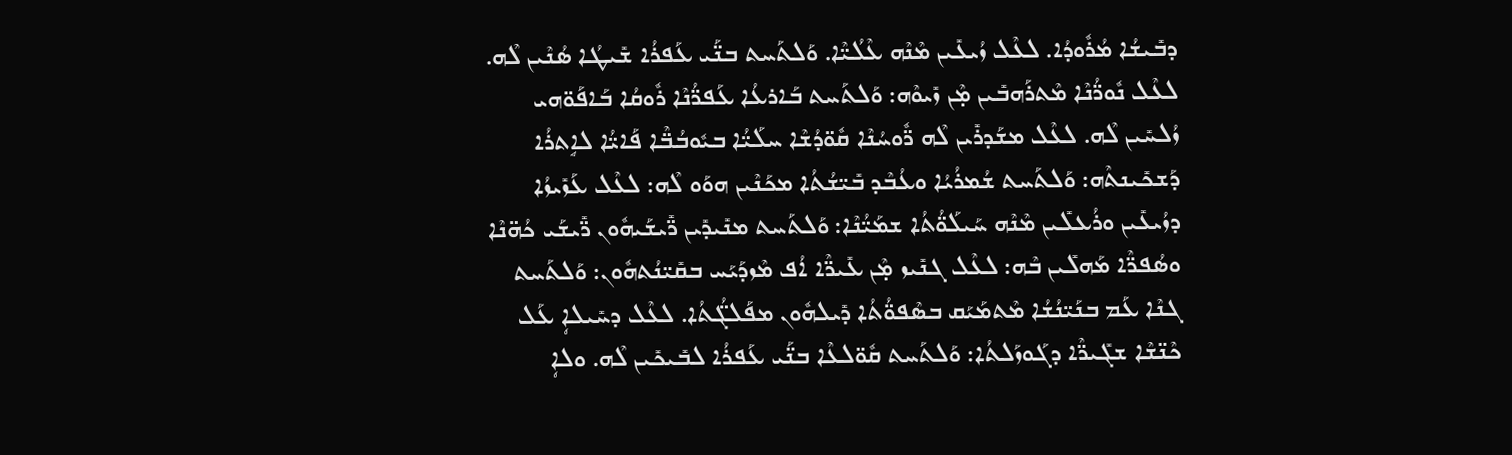ܕܒܺܝܫܳܐ ܡܳܪܽܘܕܳܐ. ܠܥܶܠ ܙܳܝܥܺܝܢ ܡܶܢܶܗ ܥܶܠܳܝ̈ܶܐ. ܘܰܠܬܰܚܬ ܒܢ̈ܰܝ ܥܰܦܪܳܐ ܫܺܝܛܳܐ ܣܳܢܶܝܢ ܠܶܗ. ܠܥܶܠ ܢܽܘܪ̈ܳܢܶܐ ܡܶܬܪܰܗܒܺܝܢ ܡ̣ܶܢ ܙܺܝܘܶܗ: ܘܰܠܬܰܚܬ ܒܰܐܪܥܳܐ ܥܰܦܪ̈ܳܢܶܐ ܪܽܘܩܳܐ ܒܰܐܦܰܘ̈ܗܝ ܙܳܠܚܺܝܢ ܠܶܗ. ܠܥܶܠ ܡܫܰܕܪܺܝܢ ܠܶܗ ܪ̈ܽܘܚܳܢܶܐ ܩܽܘ̈ܕܳܫܶܐ ܚܠܰܝ̈ܳܐ ܒܝܽܘܒܳܒ̈ܶܐ ܦܰܐܝ̈ܳܐ ܠܐܱܬܪܳܐ ܕܰܫܟܺܝܢܬܶܗ: ܘܰܠܬܰܚܬ ܫܳܡܪܳܝܳܐ ܘܥܳܒܶܕ ܒܺܝ̈ܫܳܬܳܐ ܡܟܰܢܶܝܢ ܗܘܰܘ ܠܶܗ: ܠܥܶܠ ܥܰܙܺܝܙܳܐ ܕܙܳܝܥܺܝܢ ܘܪܳܥܠܺܝܢ ܡܶܢܶܗ ܚܰܝܠܰܘ̈ܳܬܳܐ ܫܡܰܝ̈ܳܢܶܐ: ܘܰܠܬܰܚܬ ܡܢܺܝܕܺܝܢ ܪ̈ܺܝܫܰܝܗܽܘܢ ܪ̈ܺܝܫܰܝ ܟܳܗ̈ܢܶܐ ܘܣܳܦܪ̈ܶܐ ܡܰܗܠܺܝܢ ܒܶܗ: ܠܥܶܠ ܓܢܺܝܙ ܡ̣ܶܢ ܥܺܝܪ̈ܶܐ ܐܳܦ ܡܶܙܕܰܝܰܚ ܒܩܺܝ̈ܢܳܬܗܽܘܢ: ܘܰܠܬܰܚܬ ܓܢܶܐ ܥܰܡ ܒܢܰܝ̈ܢܳܫܳܐ ܡܶܬܡܰܝܰܩ ܒܣܶܦܘ̈ܳܬܳܐ ܕܺܝܠܗܽܘܢ ܡܦܰܠܓ̈ܳܬܳܐ. ܠܥܶܠ ܕܚܺܝܠܐܴ ܥܰܠ ܟܶܢ̈ܫܶܐ ܫܓܺܝܪ̈ܶܐ ܕܓܰܘܙܰܠܬܳܐ: ܘܰܠܬܰܚܬ ܩܽܘ̈ܠܥܶܐ ܒܢ̈ܰܝ ܥܰܦܪܳܐ ܠܒܺܝܟܺܝܢ ܠܶܗ. ܘܠܐܴ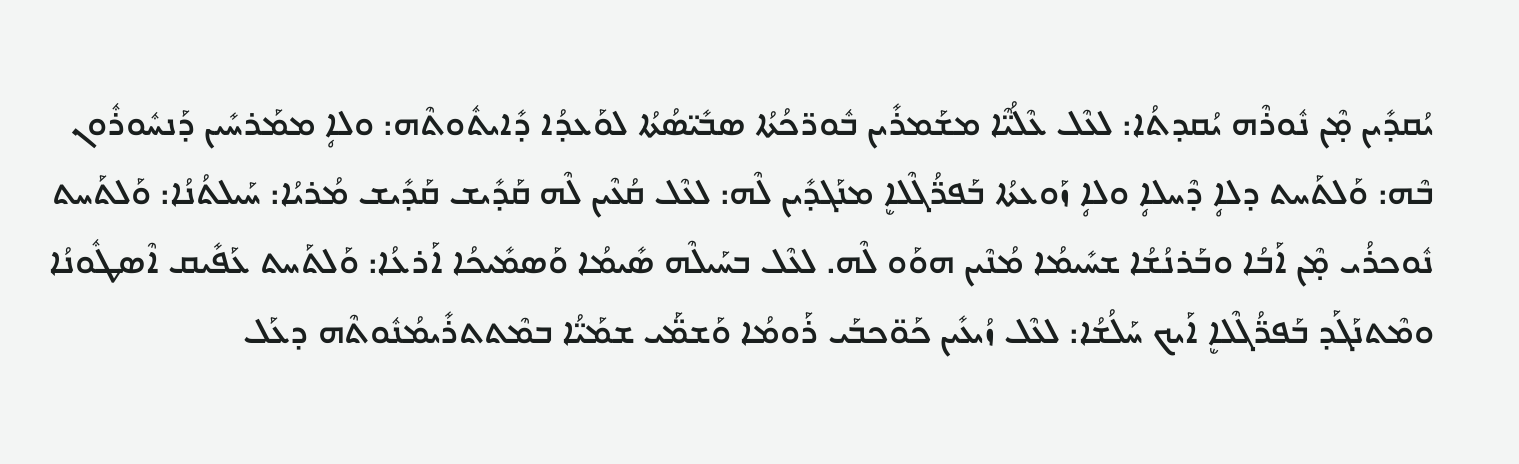ܝܳܩܕܺܝܢ ܡ̣ܶܢ ܢܽܘܪܶܗ ܝܳܩܕܬܳܐ: ܠܥܶܠ ܥܶܠܳܝ̈ܶܐ ܡܫܰܡܪܺܝܢ ܒܽܘܪ̈ܟܳܬܳܐ ܣܒܺܝ̈ܣܳܬܳܐ ܠܘܰܥܕܳܐ ܕܺܐܝܬܽܘܬܶܗ: ܘܠܐܴ ܡܡܰܪܚܺܝܢ ܕܰܢܚܽܘܪܽܘܢ ܒܶܗ: ܘܰܠܬܰܚܬ ܕܠܐܴ ܕܶܚܠܐܴ ܘܠܐܴ ܙܰܘܥܬܳܐ ܒܰܦܪ̈ܳܓܶܠܐܷ ܡܢܰܓܕܺܝܢ ܠܶܗ: ܠܥܶܠ ܩܳܥܶܝܢ ܠܶܗ ܩܰܕܺܝܫ ܩܰܕܺܝܫ ܡܳܪܝܳܐ: ܚܰܝܠܬܳܢܳܐ: ܘܰܠܬܰܚܬ ܢܽܘܟܪܳܝ ܡ̣ܶܢ ܐܰܒܳܐ ܘܒܰܪܢܳܫܳܐ ܫܚܺܝܡܳܐ ܡܳܢܶܝܢ ܗܘܰܘ ܠܶܗ. ܠܥܶܠ ܒܚܰܝܠܶܗ ܣܺܝܡܳܐ ܘܰܣܡܺܝܟܳܐ ܐܰܪܥܳܐ: ܘܰܠܬܰܚܬ ܥܰܦܺܝܩ ܐܶܣܛܽܘܢܳܐ ܘܡܶܬܢܰܓܰܕ ܒܰܦܪ̈ܳܓܶܠܐܷ ܐܰܝܟ ܚܰܠܳܫܳܐ: ܠܥܶܠ ܙܳܝܥܺܝܢ ܟܰܘ̈ܟܒܰܝ ܪܰܘܡܳܐ ܘܰܫܡ̈ܰܝ ܫܡܰܝ̈ܳܐ ܒܡܶܬܬܪܺܝܡܳܢܽܘܬܶܗ ܕܥܰܠ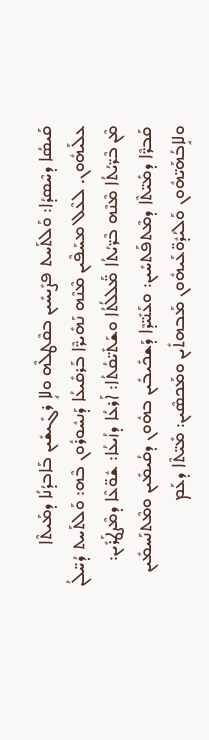ܩܰܝܣܳܐ ܕܚܶܣܕܳܐ: ܘܰܠܬܰܚܬ ܦܨܺܝܚܺܝܢ ܒܩܶܛܠܶܗ ܘܠܐܴ ܪܓܺܝܫܺܝܢ ܒܰܐܒܕܳܢܳܐ ܕܡܰܝܬܶܐ ܥܠܰܝܗܽܘܢ. ܠܥܶܠ ܡܚܰܦܶܝܢ ܡܶܢܶܗ ܢܰܗܺܝܪ̈ܶܐ ܒܰܪܩܺܝܥܳܐ ܕܰܢܚܽܘܪܽܘܢ ܒܶܗ: ܘܰܠܬܰܚܬ ܕܳܚ̈ܠܳܢ ܡܶܢ ܒܶܪ̈ܝܳܬܳܐ ܡܶܢܶܗ ܒܶܪ̈ܝܳܬܳܐ ܡ̈ܰܠܠܳܬܳܐ ܘܫܰܬܺܝ̈ܩܳܬܳܐ: ܐܰܪܥܳܐ ܕܙܳܝܥܳܐ: ܫܽܘ̈ܥܶܐ ܕܡܶܨܛܰܪܺܝܢ: ܩܰܒܪ̈ܶܐ ܕܡܺܝ̈ܬܶܐ ܕܡܶܬܦܰܬܚܺܝܢ: ܘܥܰܢܺܝ̈ܕܶܐ ܕܰܫܟܺܝܒܺܝܢ ܒܗܽܘܢ ܕܩܳܝܡܺܝܢ ܘܡܶܬܢܰܚܡܺܝܢ ܘܠܐܱܒܳܗܰܝ̈ܗܽܘܢ ܘܰܠܝܳܕܽܘ̈ܥܰܝܗܽܘܢ ܡܰܒܗܬܺܝܢ ܘܡܰܟܣܶܝܢ: ܡܺܝ̈ܬܶܐ ܕܥܰܡ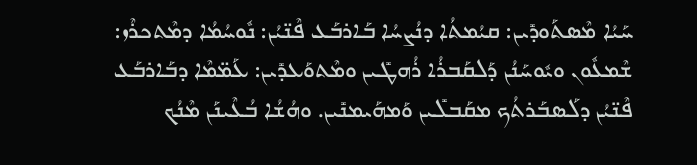ܚܰܝܳܐ ܡܶܣܬܰܘܕܺܝܢ: ܩܝܳܡܬܳܐ ܕܢܳܨܚܳܐ ܒܰܐܪܒܰܥ ܦܶܢ̈ܝܳܢ: ܢܽܘܚܳܡܳܐ ܕܡܶܬܟܪܶܙ: ܫܶܡܥܽܘܢ ܘܝܽܘܚܰܢܳܢ ܕܰܠܩܰܒܪܳܐ ܪܳܗܛܺܝܢ ܘܡܶܬܘܰܥܕܺܝܢ: ܥܰܡ̈ܡܶܐ ܕܒܰܐܪܒܰܥ ܦܶܢ̈ܝܳܢ ܕܠܰܣܒܰܪܬܳܟ ܡܩܰܒܠܺܝܢ ܘܰܡܗܰܝܡܢܺܝܢ. ܘܗܳܫܳܐ ܒܳܥܶܝܢܰܢ ܡܶܢܳܟ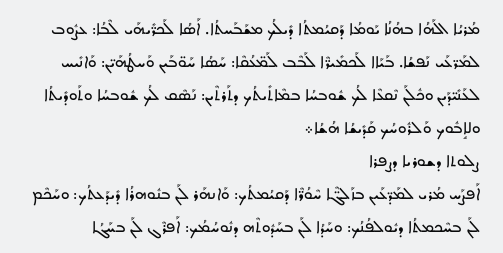ܡܳܪܝܳܐ ܐܠܰܗܳܐ ܒܗܳܢܳܐ ܝܰܘܡܳܐ ܕܰܩܝܳܡܬܳܐ ܕܺܝܠܳܟ ܡܫܰܒܰܚܬܳܐ. ܐܰܣܳܐ ܠܰܟܪ̈ܺܝܗܰܝ ܠܶܒܳܐ: ܥܨܽܘܒ ܠܡܰܪ̈ܥܰܝ ܢܰܦܫܳܐ. ܒܰܝܰܐܐ ܠܰܟܡܺܝܪ̈ܶܐ ܠܰܒܶܒ ܠܰܡ̈ܥܳܩܶܐ: ܚܰܣܳܐ ܚܰܘ̈ܒܰܝܢ ܘܰܚܛܳܗܰܝ̈ܢ: ܘܰܐܢܺܝܚ ܠܥܰܢܺܝ̈ܕܰܝܢ ܘܟܽܠܰܢ ܢܶܩܥܶܐ ܠܳܟ ܫܽܘܒܚܳܐ ܒܡܶܐܬܺܝܬܳܟ ܕܬܰܪܬܶܝܢ: ܢܰܣܶܩ ܠܳܟ ܫܽܘܒܚܳܐ ܘܬܰܘܕܺܝܬܳܐ ܘܠܐܱܒܽܘܟ ܘܰܠܪܽܘܚܳܟ ܩܰܕܺܝܫܳܐ ܗܳܫܳܐ܀
ܨܠܘܬܐ ܕܫܘܪܝܐ ܕܨܦܪܐ
ܐܰܦܨܰܚ ܡܳܪܝ ܠܡܰܕ̈ܥܰܝܢ ܒܙܰܠܓ̈ܶܐ ܚܶܘܳܪ̈ܶܐ ܕܰܩܝܳܡܬܳܟ: ܘܰܐܢܗܰܪ ܠܰܢ ܒܢܽܘܗܪܳܐ ܕܺܝܕܰܥܬܳܟ: ܘܚܰܟܶܡ ܠܰܢ ܒܚܶܟܡܬܳܐ ܕܝܽܘܠܦܳܢܳܟ: ܘܚܰܕܳܐ ܠܰܢ ܒܚܰܕܽܘܬܶܗ ܕܢܽܘܚܳܡܳܟ: ܐܰܦܪܶܓ ܠܰܢ ܒܚܰܓܳܐ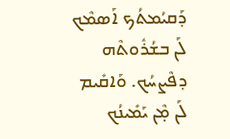ܕܰܩܝܳܡܬܳܟ ܐܰܣܡܶܟ ܠܰܢ ܒܫܳܪܽܘܬܶܗ ܕܦܶܨܚܳܟ. ܘܰܐܩܺܝܡ ܠܰܢ ܡ̣ܶܢ ܝܰܡܺܝܢܳܟ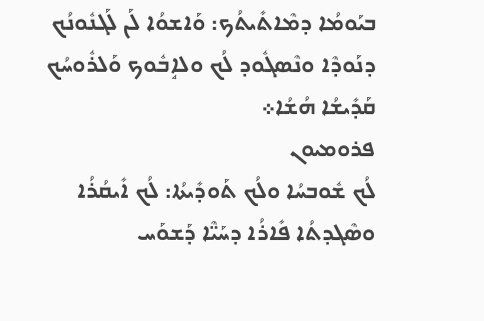ܒܝܰܘܡܳܐ ܕܡܶܐܬܺܝܬܳܟ: ܘܰܐܫܘܳܐ ܠܰܢ ܠܰܓܢܽܘܢܳܟ ܕܢܰܘܕܶܐ ܘܢܶܣܓܽܘܕ ܠܳܟ ܘܠܐܱܒܽܘܟ ܘܰܠܪܽܘܚܳܟ ܩܰܕܺܝܫܳܐ ܗܳܫܳܐ܀
ܦܪܘܡܝܘܢ
ܠܳܟ ܫܽܘܒܚܳܐ ܘܠܳܟ ܬܰܘܕܺܝܬܳܐ: ܠܳܟ ܐܺܝܩܳܪܳܐ ܘܣܶܓܕܬܳܐ ܦܺܐܪܳܐ ܕܚܰܝ̈ܶܐ ܕܰܫܘܰܚ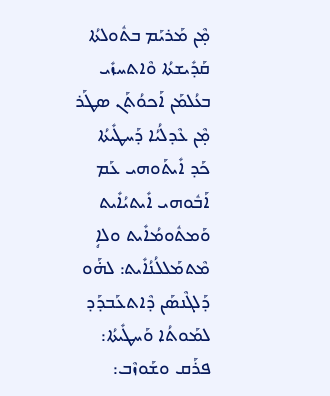ܡ̣ܶܢ ܡܰܪܝܰܡ ܒܬܽܘܠܬܳܐ ܩܰܕܺܝܫܬܳܐ ܘܶܐܬܚܙܺܝ ܒܥܳܠܡܰܢ ܐܰܟܘܳܬܰܢ ܣܛܰܪ ܡ̣ܶܢ ܥܶܕܠܳܝܳܐ ܕܰܚܛܺܝܬܳܐ ܟܰܕ ܐܺܝܬܰܘܗܝ ܥܰܡ ܐܰܒܽܘܗܝ ܐܺܝܬܝܳܐܺܝܬ ܘܰܡܬܽܘܡܳܐܺܝܬ ܘܠܐܴ ܡܶܬܡܰܠܠܳܢܳܐܺܝܬ: ܠܗ̇ܰܘ ܕܰܠܓܶܢܣܰܢ ܕܶܐܬܥܰܒܕܰܕ ܠܡܰܘܬܳܐ ܘܰܚܛܺܝܬܳܐ: ܦܪܰܩ ܘܫܰܘܙܶܒ: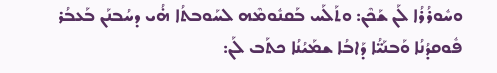ܘܚܽܘܪܳܪܳܐ ܠܰܢ ܫܰܟܶܢ: ܘܬܰܠܰܚ ܒܰܩܢܽܘܡܶܗ ܠܚܰܘܒܬܳܐ ܗ̇ܳܝ ܕܚܳܒܢܰܢ ܒܰܥܒܳܪ ܦܽܘܩܕܳܢܳܐ ܘܰܒܢܰܝ̈ܳܐ ܕܰܐܒܳܐ ܫܡܰܝܳܢܳܐ ܟܬܰܒ ܠܰܢ: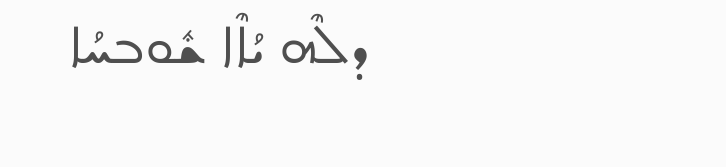ܕܠܶܗ ܝܳܐܶܐ ܫܽܘܒܚܳܐ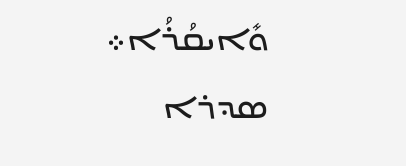ܘܺܐܝܩܳܪܳܐ܀
ܣܕܪܐ